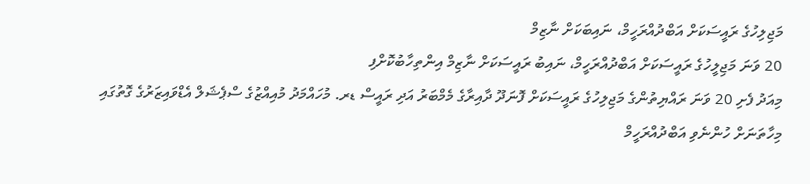މަޖިލިހުގެ ރައީސަކަށް އަބްދުއްރަހީމް، ނައިބަކަށް ނާޒިމް
20 ވަނަ މަޖިލީހުގެ ރައީސަކަށް އަބްދުއްރަހީމް، ނައިބު ރައީސަކަށް ނާޒިމް އިންތިހާބުކޮށްފި
މިއަދު ފެށި 20 ވަނަ ރައްޔިތުންގެ މަޖިލިހުގެ ރައީސަކަށް ފޮނަދޫ ދާއިރާގެ މެމްބަރު އަދި ރައީސް ޑރ. މުހައްމަދު މުއިއްޒުގެ ސްޕެޝަލް އެޑްވައިޒަރުގެ ގޮތުގައި މިހާތަނަށް ހުންނެވި އަބްދުއްރަހީމް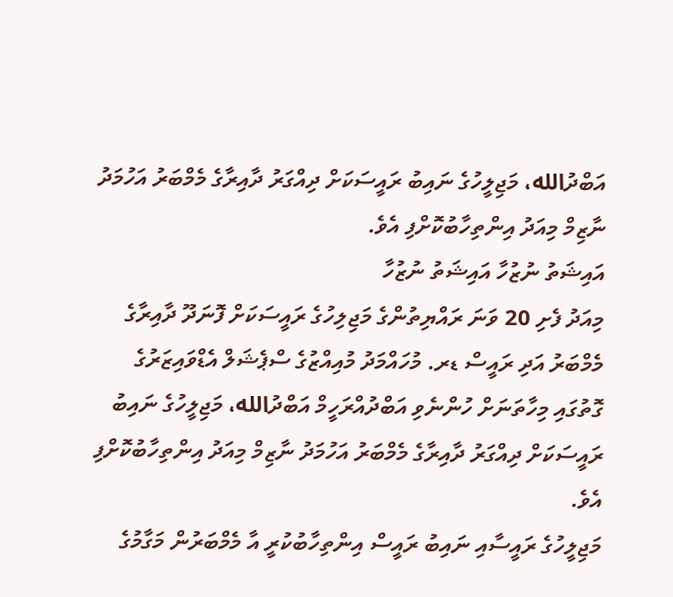އަބްދުالله، މަޖިލީހުގެ ނައިބު ރައީސަކަށް ދިއްގަރު ދާއިރާގެ މެމްބަރު އަހުމަދު ނާޒިމް މިއަދު އިންތިހާބުކޮށްފި އެވެ.
އައިޝަތު ނުޒުހާ އައިޝަތު ނުޒުހާ
މިއަދު ފެށި 20 ވަނަ ރައްޔިތުންގެ މަޖިލިހުގެ ރައީސަކަށް ފޮނަދޫ ދާއިރާގެ މެމްބަރު އަދި ރައީސް ޑރ. މުހައްމަދު މުއިއްޒުގެ ސްޕެޝަލް އެޑްވައިޒަރުގެ ގޮތުގައި މިހާތަނަށް ހުންނެވި އަބްދުއްރަހީމް އަބްދުالله، މަޖިލީހުގެ ނައިބު ރައީސަކަށް ދިއްގަރު ދާއިރާގެ މެމްބަރު އަހުމަދު ނާޒިމް މިއަދު އިންތިހާބުކޮށްފި އެވެ.
މަޖިލީހުގެ ރައީސާއި ނައިބު ރައީސް އިންތިހާބުކުރީ އާ މެމްބަރުން މަގާމުގެ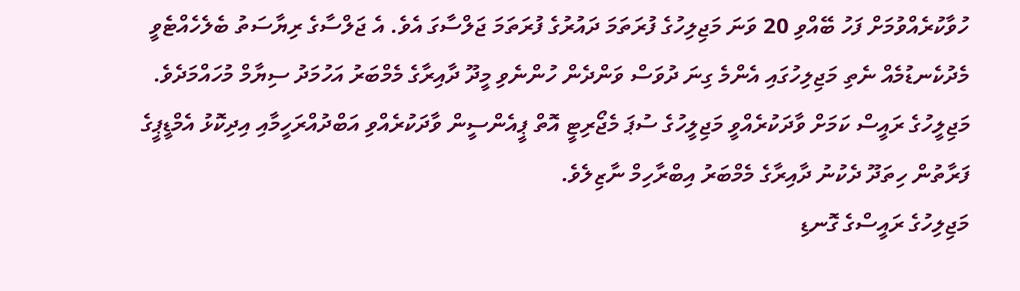ހުވާކުރެއްވުމަށް ފަހު ބޭއްވި 20 ވަނަ މަޖިލިހުގެ ފުރަތަމަ ދައުރުގެ ފުރަތަމަ ޖަލްސާގަ އެވެ. އެ ޖަލްސާގެ ރިޔާސަތު ބެލެހެއްޓެވީ މެދުކެނޑުމެއް ނެތި މަޖިލިހުގައި އެންމެ ގިނަ ދުވަސް ވަންދެން ހުންނެވި މީދޫ ދާއިރާގެ މެމްބަރު އަހުމަދު ސިޔާމް މުހައްމަދެވެ.
މަޖިލީހުގެ ރައީސް ކަމަށް ވާދަކުރެއްވީ މަޖިލީހުގެ ސުޕަ މެޖޯރިޓީ އޮތް ޕީއެންސީން ވާދަކުރެއްވި އަބްދުއްރަހީމާއި އިދިކޮޅު އެމްޑީޕީގެ ފަރާތުން ހިތަދޫ ދެކުނު ދާއިރާގެ މެމްބަރު އިބްރާހިމް ނާޒިލެވެ.
މަޖިލިހުގެ ރައީސްގެ ގޮނޑި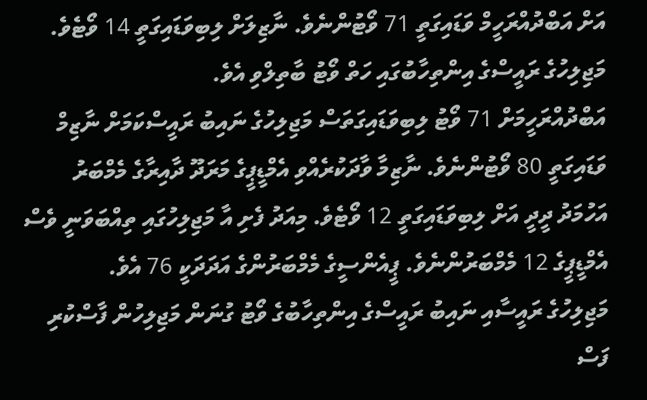އަށް އަބްދުއްރަހީމް ވަޑައިގަތީ 71 ވޯޓުންނެވެ. ނާޒިލަށް ލިބިވަޑައިގަތީ 14 ވޯޓެވެ. މަޖިލިހުގެ ރައީސްގެ އިންތިހާބުގައި ހަތް ވޯޓު ބާތިލްވި އެވެ.
އަބްދުއްރަހީމަށް 71 ވޯޓު ލިބިވަޑައިގަތަސް މަޖިލިހުގެ ނައިބު ރައީސްކަމަށް ނާޒިމް ވަޑައިގަތީ 80 ވޯޓުންނެވެ. ނާޒިމާ ވާދަކުރެއްވި އެމްޑީޕީގެ މަރަދޫ ދާއިރާގެ މެމްބަރު އަހުމަދު ދީދީ އަށް ލިބިވަޑައިގަތީ 12 ވޯޓެވެ. މިއަދު ފެށި އާ މަޖިލިހުގައި ތިއްބަވަނީ ވެސް އެމްޑީޕީގެ 12 މެމްބަރުންނެވެ. ޕީއެންސީގެ މެމްބަރުންގެ އަދަދަކީ 76 އެވެ.
މަޖިލިހުގެ ރައީސާއި ނައިބު ރައީސްގެ އިންތިހާބުގެ ވޯޓު ގުނަން މަޖިލިހުން ފާސްކުރި ފަސް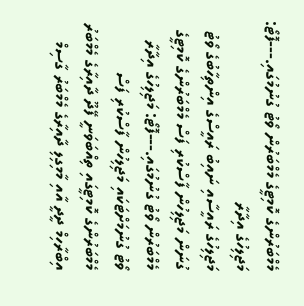މެމްބަރުންގެ ކޮމިޓީގެ މެމްބަރުން ވޯޓު ގުނުމުގައި.---ފޮޓޯ: މަޖިލިހުގެ އިދާރާ
މަޖިލިހުގެ ރައީސާއި ނައިބު ރައީސްގެ އިންތިހާބުގެ ވޯޓު ގުނަން މަޖިލިހުން ފާސްކުރި ފަސް މެމްބަރުންގެ ކޮމިޓީގެ މެމްބަރުން ވޯޓު ގުނުމުގައި.---ފޮޓޯ: މަޖިލިހުގެ އިދާރާ
ވޯޓު ގުނުމަށްޓަކައި މަޖިލިހުން ފާސްކުރި ފަސް މެމްބަރުންގެ ކޮމިޓީގައި ތިއްބަވަނީ ފޭދޫ ދާއިރާގެ މެމްބަރު އިބްރާހިމް ދީދީ އާއި މާމިގިލި ދާއިރާގެ މެމްބަރު ގާސިމް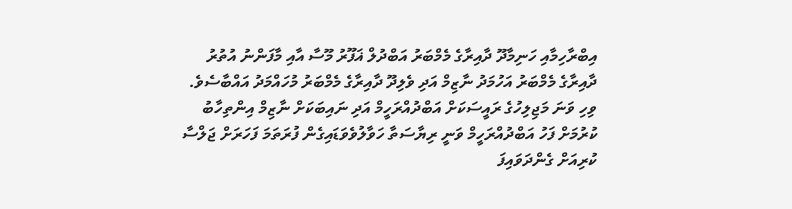އިބްރާހިމާއި ހަނިމާދޫ ދާއިރާގެ މެމްބަރު އަބްދުލް ޣަފޫރު މޫސާ އާއި މާފަންނު އުތުރު ދާއިރާގެ މެމްބަރު އަހުމަދު ނާޒިމް އަދި ވެލިދޫ ދާއިރާގެ މެމްބަރު މުހައްމަދު އައްބާސެވެ.
ވިހި ވަނަ މަޖިލިހުގެ ރައީސަކަށް އަބްދުއްރަހީމް އަދި ނައިބަކަށް ނާޒިމް އިންތިހާބު ކުރުމަށް ފަހު އަބްދުއްރަހީމް ވަނީ ރިޔާސަތާ ހަވާލުވެވަޑައިގެން ފުރަތަމަ ފަހަރަށް ޖަލްސާ ކުރިއަށް ގެންދަވައިފަ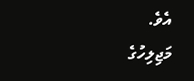އެވެ.
މަޖިލިހުގެ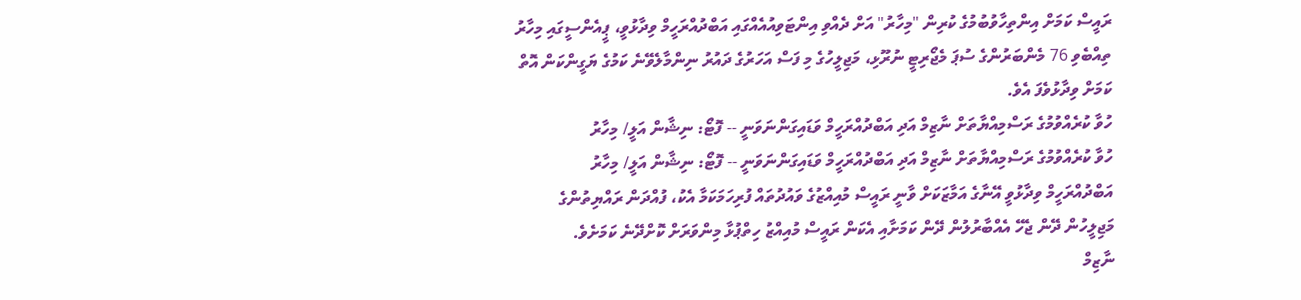ރައީސް ކަމަށް އިންތިހާވުބުމުގެ ކުރިން "މިހާރު" އަށް ދެއްވި އިންޓަވިއުއެއްގައި އަބްދުއްރަހީމް ވިދާޅުވީ، ޕީއެންސީގައި މިހާރު ތިއްބެވި 76 މެންބަރުންގެ ސުޕަ މެޖޯރިޓީ ނުރޫޅި، މަޖިލީހުގެ މި ފަސް އަހަރުގެ ދައުރު ނިންމާލެވޭނެ ކަމުގެ ޔަގީންކަން އޮތް ކަމަށް ވިދާޅުވެފަ އެވެ.
ހުވާ ކުރެއްވުމުގެ ރަސްމިއްޔާތަށް ނާޒިމް އަދި އަބްދުއްރަހީމް ވަޑައިގަންނަވަނީ -- ފޮޓޯ: ނިޝާން އަލީ/ މިހާރު
ހުވާ ކުރެއްވުމުގެ ރަސްމިއްޔާތަށް ނާޒިމް އަދި އަބްދުއްރަހީމް ވަޑައިގަންނަވަނީ -- ފޮޓޯ: ނިޝާން އަލީ/ މިހާރު
އަބްދުއްރަހީމް ވިދާޅުވީ އޭނާގެ އަމާޒަކަށް ވާނީ ރައީސް މުއިއްޒުގެ ވައުދުތައް ފުރިހަމަކަމާ އެކު، ފުއްދަން ރައްޔިތުންގެ މަޖިލީހުން ދޭން ޖެހޭ އެއްބާރުލުން ދޭން ކަމަށާއި އެކަން ރައީސް މުއިއްޒު ހިތްޕުޅާ މިންވަރަށް ކޮށްދޭނެ ކަމަށެވެ.
ނާޒިމް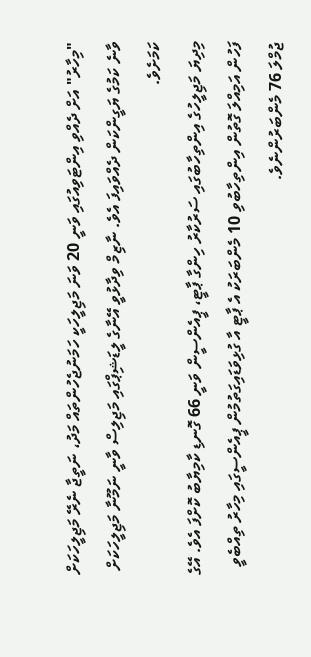"މިހާރު" އަށް ދެއްވި އިންޓަވިއުގައި ވަނީ 20 ވަނަ މަޖިލީހަކީ ހަމަނުޖެހުންތައް މަދު، ނަތީޖާ ނެރޭ މަޖިލީހަކަށް ވާނެ ކަމުގެ ޔަގީންކަން ދެއްވައިފަ އެވެ. ނާޒިމް ވިދާޅުވީ އޭނާގެ ލީޑަޝިޕްގައި މަޖިލިސް ވާނީ ނަމޫނާ މަޖިލީހަކަށް ކަމަށެވެ.
މިދިޔަ މަޖިލީހުގެ އިންތިހާބުގައި ސަރުކާރު ހިންގާ ޕާޓީ، ޕީއެންސީން ވަނީ 66 ގޮނޑި ކާމިޔާބު ކޮށްފަ އެވެ. އޭގެ ފަހުން އަމިއްލަ ގޮތުން އިންތިހާބުވި 10 މެންބަރަކު އެ ޕާޓީ އާ ގުޅިވަޑައިގަތުމުން ޕީއެންސީގައި މިހާރު ތިއްބެވީ ޖުމްލަ 76 މެންބަރުންނެވެ.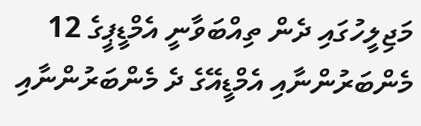މަޖިލީހުގައި ދެން ތިއްބަވާނީ އެމްޑީޕީގެ 12 މެންބަރުންނާއި އެމްޑީއޭގެ ދެ މެންބަރުންނާއި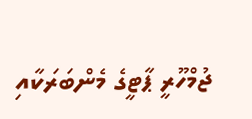ޖުމްހޫރީ ޕާޓީގެ މެންބަރަކާއި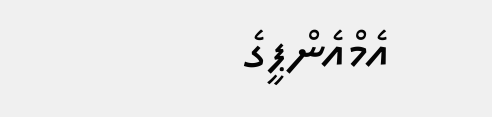އެމްއެންޕީގެ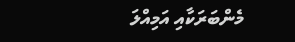މެންބަރަކާއި އަމިއްލަ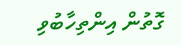ގޮތުން އިންތިހާބުވި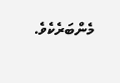މެންބަރެކެވެ.